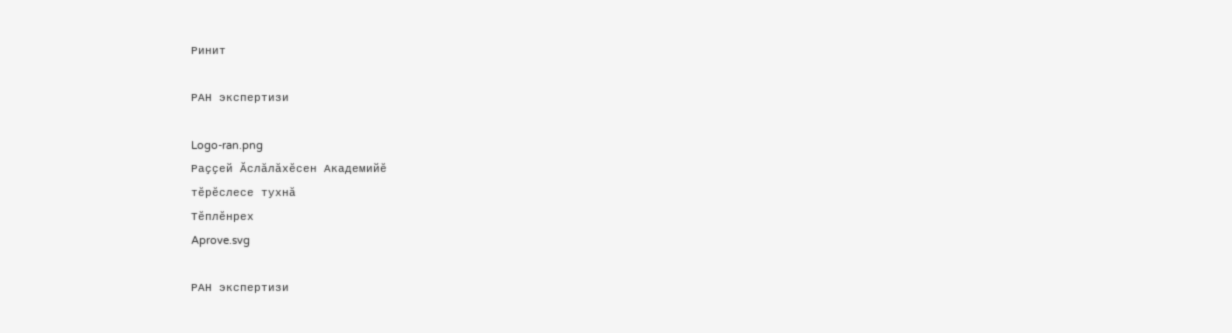Ринит

РАН экспертизи

Logo-ran.png
Раҫҫей Ӑслӑлӑхӗсен Академийӗ
тӗрӗслесе тухнӑ
Тӗплӗнрех
Aprove.svg

РАН экспертизи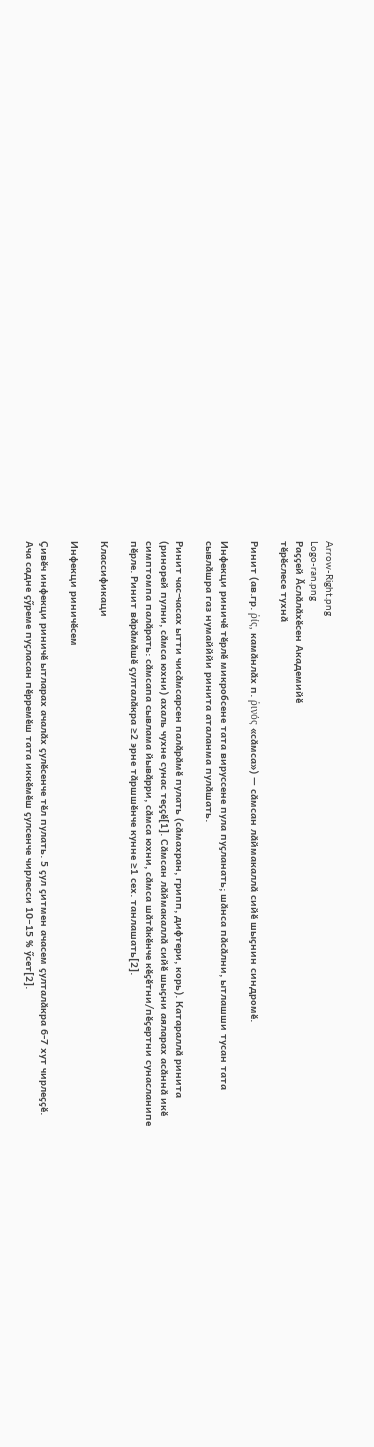Arrow-Right.png
Logo-ran.png
Раҫҫей Ӑслӑлӑхӗсен Академийӗ
тӗрӗслесе тухнӑ

Ринит (ав.гр. ῥίς, камӑнлӑх п. ῥινός «сӑмса») — сӑмсан лӑймакаллӑ сийӗ шыҫнин синдромӗ.

Инфекци риничӗ тӗрлӗ микробсене тата вируссене пула пуҫланать; шӑнса пӑсӑлни, ытлашши тусан тата сывлӑшра газ нумайййи ринита аталанма пулӑшать.

Ринит час-часах ытти чисӑмсарсен палӑрӑмӗ пулать (сӑмахран, грипп, дифтери, корь). Катараллӑ ринита (ринорей пулни, сӑмса юхни) ахаль чухне сунас теҫҫӗ[1]. Сӑмсан лӑймакаллӑ сийӗ шыҫни аяларах асӑннӑ икӗ симптомпа палӑрать: сӑмсапа сывлама йывӑрри, сӑмса юхни, сӑмса шӑтӑкӗнче кӗҫӗтни/пӗҫертни сунасланипе пӗрле. Ринит вӑрӑмӑшӗ ҫулталӑкра ≥2 эрне тӑршшӗнче кунне ≥1 сех. танлашать[2].

Классификаци

Инфекци риничӗсем

Ҫивӗч инфекци риничӗ ытларах ачалӑх ҫулӗсенче тӗл пулать. 5 ҫул ҫитмен ачасем ҫулталӑкра 6-7 хут чирлеҫҫӗ. Ача садне ҫӳреме пуҫласан пӗрремӗш тата иккӗмӗш ҫулсенче чирлесси 10−15 % ӳсет[2].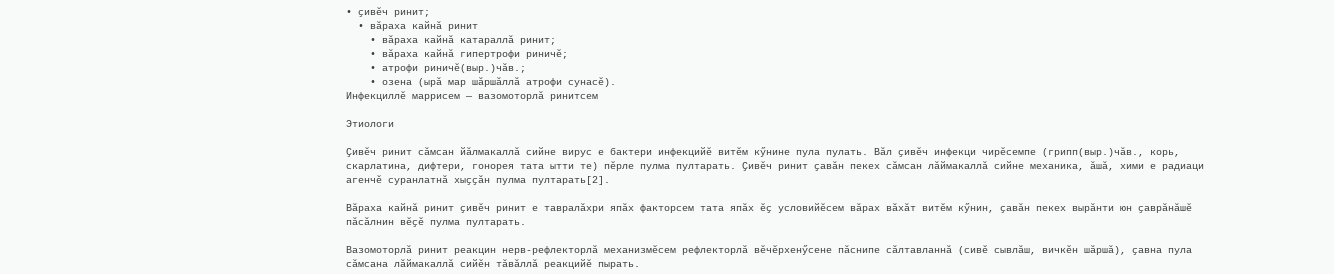• ҫивӗч ринит;
  • вӑраха кайнӑ ринит
    • вӑраха кайнӑ катараллӑ ринит;
    • вӑраха кайнӑ гипертрофи риничӗ;
    • атрофи риничӗ(выр.)чăв.;
    • озена (ырӑ мар шӑршӑллӑ атрофи сунасӗ).
Инфекциллӗ маррисем — вазомоторлӑ ринитсем

Этиологи

Ҫивӗч ринит сӑмсан йӑлмакаллӑ сийне вирус е бактери инфекцийӗ витӗм кӳнине пула пулать. Вӑл ҫивӗч инфекци чирӗсемпе (грипп(выр.)чăв., корь, скарлатина, дифтери, гонорея тата ытти те) пӗрле пулма пултарать. Ҫивӗч ринит ҫавӑн пекех сӑмсан лӑймакаллӑ сийне механика, ӑшӑ, хими е радиаци агенчӗ суранлатнӑ хыҫҫӑн пулма пултарать[2].

Вӑраха кайнӑ ринит ҫивӗч ринит е тавралӑхри япӑх факторсем тата япӑх ӗҫ условийӗсем вӑрах вӑхӑт витӗм кӳнин, ҫавӑн пекех вырӑнти юн ҫаврӑнӑшӗ пӑсӑлнин вӗҫӗ пулма пултарать.

Вазомоторлӑ ринит реакцин нерв-рефлекторлӑ механизмӗсем рефлекторлӑ вӗчӗрхенӳсене пӑснипе сӑлтавланнӑ (сивӗ сывлӑш, вичкӗн шӑршӑ), ҫавна пула сӑмсана лӑймакаллӑ сийӗн тӑвӑллӑ реакцийӗ пырать.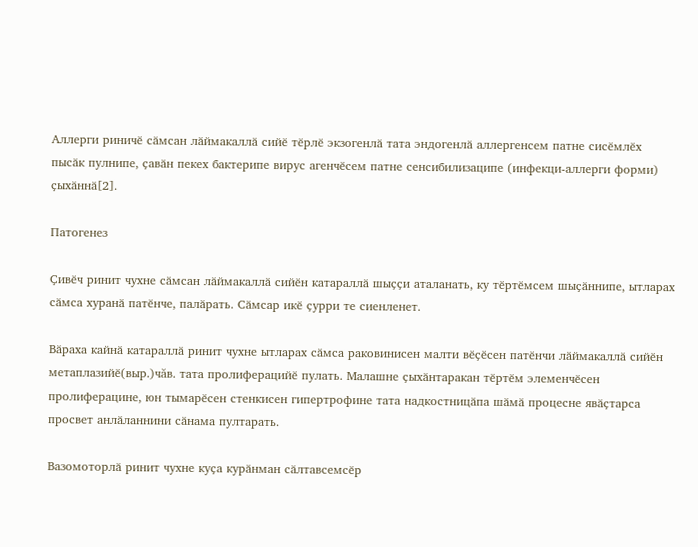Аллерги риничӗ сӑмсан лӑймакаллӑ сийӗ тӗрлӗ экзогенлӑ тата эндогенлӑ аллергенсем патне сисӗмлӗх пысӑк пулнипе, ҫавӑн пекех бактерипе вирус агенчӗсем патне сенсибилизаципе (инфекци-аллерги форми) ҫыхӑннӑ[2].

Патогенез

Ҫивӗч ринит чухне сӑмсан лӑймакаллӑ сийӗн катараллӑ шыҫҫи аталанать, ку тӗртӗмсем шыҫӑннипе, ытларах сӑмса хуранӑ патӗнче, палӑрать. Сӑмсар икӗ ҫурри те сиенленет.

Вӑраха кайнӑ катараллӑ ринит чухне ытларах сӑмса раковинисен малти вӗҫӗсен патӗнчи лӑймакаллӑ сийӗн метаплазийӗ(выр.)чăв. тата пролиферацийӗ пулать. Малашне ҫыхӑнтаракан тӗртӗм элеменчӗсен пролиферацине, юн тымарӗсен стенкисен гипертрофине тата надкостницӑпа шӑмӑ процесне явӑҫтарса просвет анлӑланнини сӑнама пултарать.

Вазомоторлӑ ринит чухне куҫа курӑнман сӑлтавсемсӗр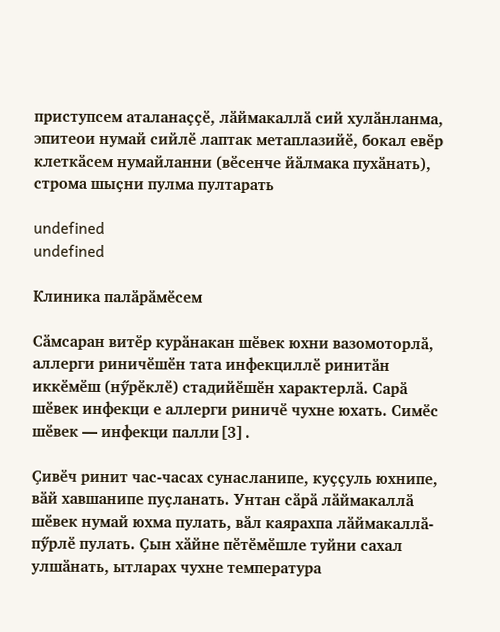приступсем аталанаҫҫӗ, лӑймакаллӑ сий хулӑнланма, эпитеои нумай сийлӗ лаптак метаплазийӗ, бокал евӗр клеткӑсем нумайланни (вӗсенче йӑлмака пухӑнать), строма шыҫни пулма пултарать

undefined
undefined

Клиника палӑрӑмӗсем

Сӑмсаран витӗр курӑнакан шӗвек юхни вазомоторлӑ, аллерги риничӗшӗн тата инфекциллӗ ринитӑн иккӗмӗш (нӳрӗклӗ) стадийӗшӗн характерлӑ. Сарӑ шӗвек инфекци е аллерги риничӗ чухне юхать. Симӗс шӗвек — инфекци палли[3].

Ҫивӗч ринит час-часах сунасланипе, куҫҫуль юхнипе, вӑй хавшанипе пуҫланать. Унтан сӑрӑ лӑймакаллӑ шӗвек нумай юхма пулать, вӑл каярахпа лӑймакаллӑ-пӳрлӗ пулать. Ҫын хӑйне пӗтӗмӗшле туйни сахал улшӑнать, ытларах чухне температура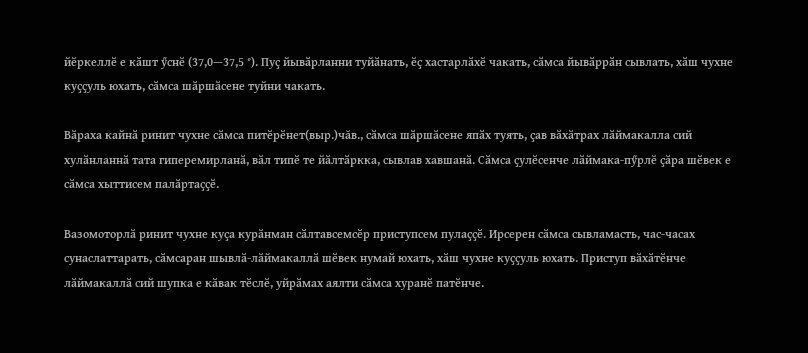йӗркеллӗ е кӑшт ӳснӗ (37,0—37,5 °). Пуҫ йывӑрланни туйӑнать, ӗҫ хастарлӑхӗ чакать, сӑмса йывӑррӑн сывлать, хӑш чухне куҫҫуль юхать, сӑмса шӑршӑсене туйни чакать.

Вӑраха кайнӑ ринит чухне сӑмса питӗрӗнет(выр.)чăв., сӑмса шӑршӑсене япӑх туять, ҫав вӑхӑтрах лӑймакалла сий хулӑнланнӑ тата гиперемирланӑ, вӑл типӗ те йӑлтӑркка, сывлав хавшанӑ. Сӑмса ҫулӗсенче лӑймака-пӳрлӗ ҫӑра шӗвек е сӑмса хыттисем палӑртаҫҫӗ.

Вазомоторлӑ ринит чухне куҫа курӑнман сӑлтавсемсӗр приступсем пулаҫҫӗ. Ирсерен сӑмса сывламасть, час-часах сунаслаттарать, сӑмсаран шывлӑ-лӑймакаллӑ шӗвек нумай юхать, хӑш чухне куҫҫуль юхать. Приступ вӑхӑтӗнче лӑймакаллӑ сий шупка е кӑвак тӗслӗ, уйрӑмах аялти сӑмса хуранӗ патӗнче.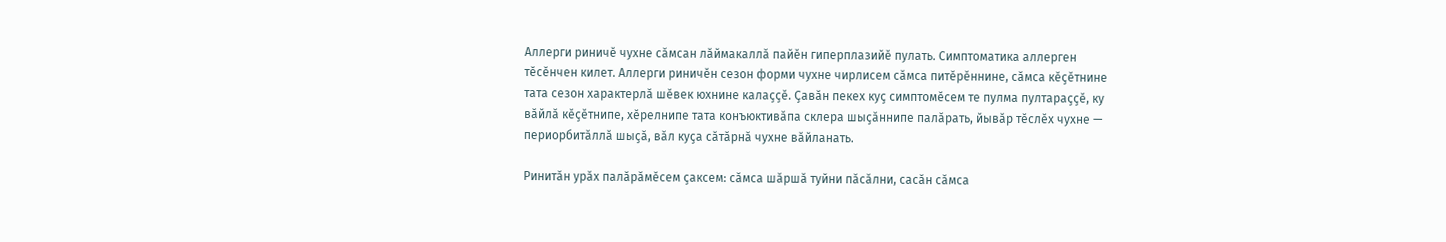Аллерги риничӗ чухне сӑмсан лӑймакаллӑ пайӗн гиперплазийӗ пулать. Симптоматика аллерген тӗсӗнчен килет. Аллерги риничӗн сезон форми чухне чирлисем сӑмса питӗрӗннине, сӑмса кӗҫӗтнине тата сезон характерлӑ шӗвек юхнине калаҫҫӗ. Ҫавӑн пекех куҫ симптомӗсем те пулма пултараҫҫӗ, ку вӑйлӑ кӗҫӗтнипе, хӗрелнипе тата конъюктивӑпа склера шыҫӑннипе палӑрать, йывӑр тӗслӗх чухне — периорбитӑллӑ шыҫӑ, вӑл куҫа сӑтӑрнӑ чухне вӑйланать.

Ринитӑн урӑх палӑрӑмӗсем ҫаксем: сӑмса шӑршӑ туйни пӑсӑлни, сасӑн сӑмса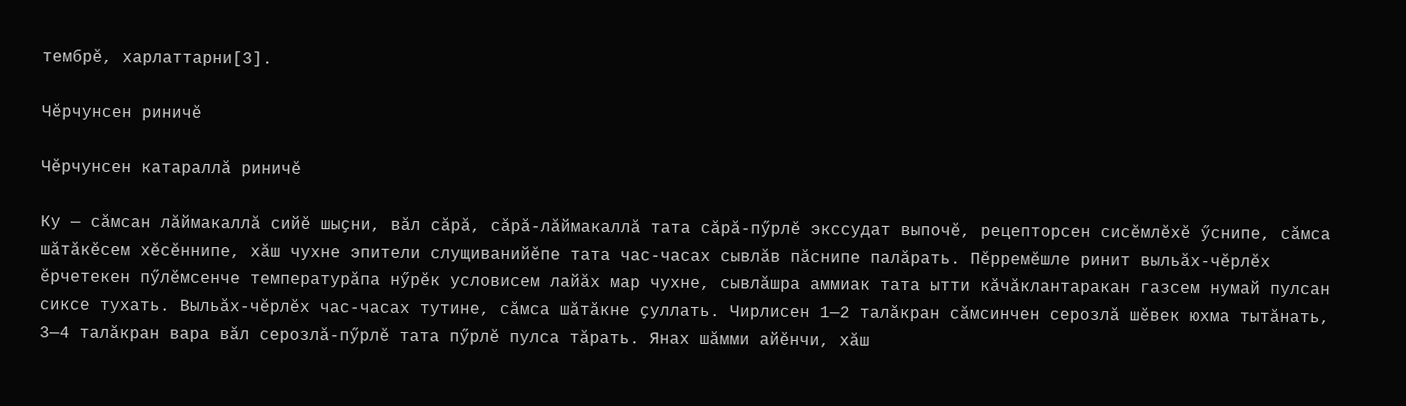тембрӗ, харлаттарни[3].

Чӗрчунсен риничӗ

Чӗрчунсен катараллӑ риничӗ

Ку — сӑмсан лӑймакаллӑ сийӗ шыҫни, вӑл сӑрӑ, сӑрӑ-лӑймакаллӑ тата сӑрӑ-пӳрлӗ экссудат выпочӗ, рецепторсен сисӗмлӗхӗ ӳснипе, сӑмса шӑтӑкӗсем хӗсӗннипе, хӑш чухне эпители слущиванийӗпе тата час-часах сывлӑв пӑснипе палӑрать. Пӗрремӗшле ринит выльӑх-чӗрлӗх ӗрчетекен пӳлӗмсенче температурӑпа нӳрӗк условисем лайӑх мар чухне, сывлӑшра аммиак тата ытти кӑчӑклантаракан газсем нумай пулсан сиксе тухать. Выльӑх-чӗрлӗх час-часах тутине, сӑмса шӑтӑкне ҫуллать. Чирлисен 1—2 талӑкран сӑмсинчен серозлӑ шӗвек юхма тытӑнать, 3—4 талӑкран вара вӑл серозлӑ-пӳрлӗ тата пӳрлӗ пулса тӑрать. Янах шӑмми айӗнчи, хӑш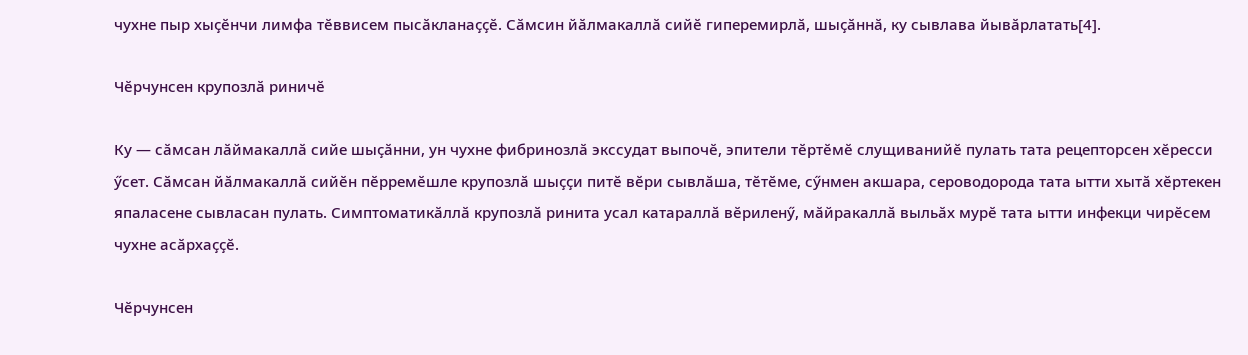чухне пыр хыҫӗнчи лимфа тӗввисем пысӑкланаҫҫӗ. Сӑмсин йӑлмакаллӑ сийӗ гиперемирлӑ, шыҫӑннӑ, ку сывлава йывӑрлатать[4].

Чӗрчунсен крупозлӑ риничӗ

Ку — сӑмсан лӑймакаллӑ сийе шыҫӑнни, ун чухне фибринозлӑ экссудат выпочӗ, эпители тӗртӗмӗ слущиванийӗ пулать тата рецепторсен хӗресси ӳсет. Сӑмсан йӑлмакаллӑ сийӗн пӗрремӗшле крупозлӑ шыҫҫи питӗ вӗри сывлӑша, тӗтӗме, сӳнмен акшара, сероводорода тата ытти хытӑ хӗртекен япаласене сывласан пулать. Симптоматикӑллӑ крупозлӑ ринита усал катараллӑ вӗриленӳ, мӑйракаллӑ выльӑх мурӗ тата ытти инфекци чирӗсем чухне асӑрхаҫҫӗ.

Чӗрчунсен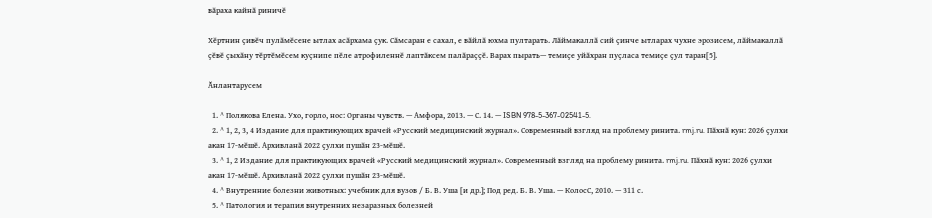вӑраха кайнӑ риничӗ

Хӗртнин ҫивӗч пулӑмӗсене ытлах асӑрхама ҫук. Сӑмсаран е сахал, е вӑйлӑ юхма пултарать. Лӑймакаллӑ сий ҫинче ытларах чухне эрозисем, лӑймакаллӑ ҫӗвӗ ҫыхӑну тӗртӗмӗсем куҫнипе пӗле атрофиленнӗ лаптӑксем палӑраҫҫӗ. Варах пырать— темиҫе уйӑхран пуҫласа темиҫе ҫул таран[5].

Ӑнлантарусем

  1. ^ Полякова Елена. Ухо, горло, нос: Органы чувств. — Амфора, 2013. — С. 14. — ISBN 978-5-367-02541-5.
  2. ^ 1, 2, 3, 4 Издание для практикующих врачей «Русский медицинский журнал». Современный взгляд на проблему ринита. rmj.ru. Пӑхнӑ кун: 2026 ҫулхи акан 17-мӗшӗ. Архивланӑ 2022 ҫулхи пушӑн 23-мӗшӗ.
  3. ^ 1, 2 Издание для практикующих врачей «Русский медицинский журнал». Современный взгляд на проблему ринита. rmj.ru. Пӑхнӑ кун: 2026 ҫулхи акан 17-мӗшӗ. Архивланӑ 2022 ҫулхи пушӑн 23-мӗшӗ.
  4. ^ Внутренние болезни животных: учебник для вузов / Б. В. Уша [и др.]; Под ред. Б. В. Уша. — КолосС, 2010. — 311 с.
  5. ^ Патология и терапия внутренних незаразных болезней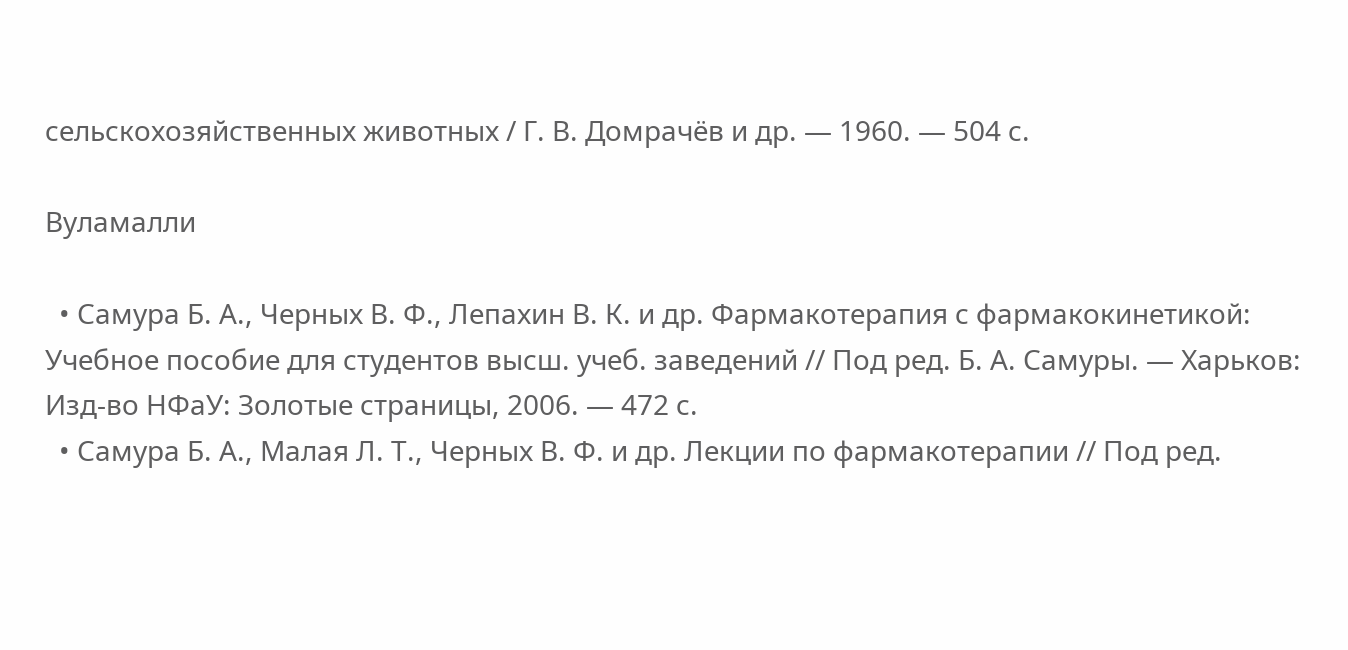сельскохозяйственных животных / Г. В. Домрачёв и др. — 1960. — 504 с.

Вуламалли

  • Самура Б. А., Черных В. Ф., Лепахин В. К. и др. Фармакотерапия с фармакокинетикой: Учебное пособие для студентов высш. учеб. заведений // Под ред. Б. А. Самуры. — Харьков: Изд-во НФаУ: Золотые страницы, 2006. — 472 с.
  • Самура Б. А., Малая Л. Т., Черных В. Ф. и др. Лекции по фармакотерапии // Под ред.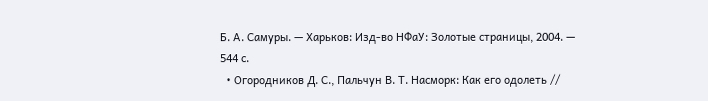Б. А. Самуры. — Харьков: Изд-во НФаУ: Золотые страницы, 2004. — 544 с.
  • Огородников Д. С., Пальчун В. Т. Насморк: Как его одолеть //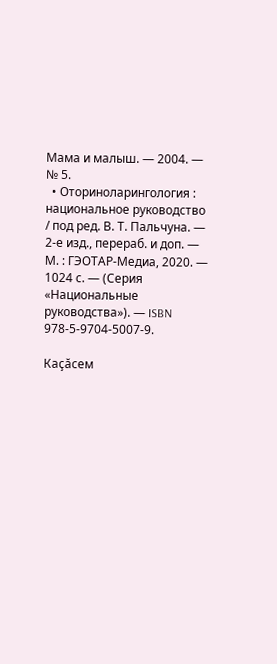Мама и малыш. — 2004. — № 5.
  • Оториноларингология : национальное руководство / под ред. В. Т. Пальчуна. — 2-е изд., перераб. и доп. — М. : ГЭОТАР-Медиа, 2020. — 1024 с. — (Серия «Национальные руководства»). — ISBN 978-5-9704-5007-9.

Каҫӑсем